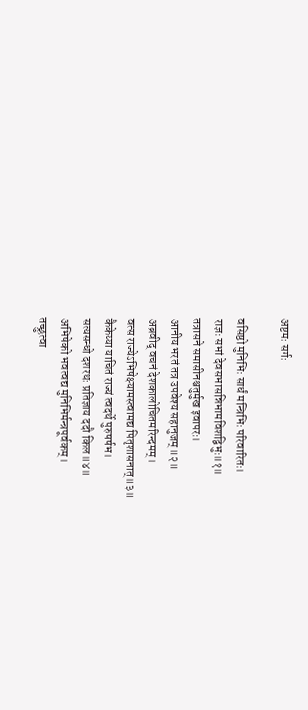अष्टमः सर्गः

वसिष्ठो मुनिभिः सार्धं मन्त्रिभिः परिवारितः।
राज्ञः सभां देवसभासन्निभामविशद्विभुः॥१॥
तत्रासने समासीनश्चतुर्मुख इवापरः।
आनीय भरतं तत्र उपवेश्य सहानुजम्॥२॥
अब्रवीद् वचनं देशकालोचितमरिन्दमम्।
वत्स राज्येऽभिषेक्ष्यामस्त्वामद्य पितृशासनात्॥३॥
कैकेय्या याचितं राज्यं त्वदर्थे पुरुषर्षभ।
सत्यसन्धो दशरथः प्रतिज्ञाय ददौ किल॥४॥
अभिषेको भवत्वद्य मुनिभिर्मन्त्रपूर्वकम्।
तच्छ्रुत्वा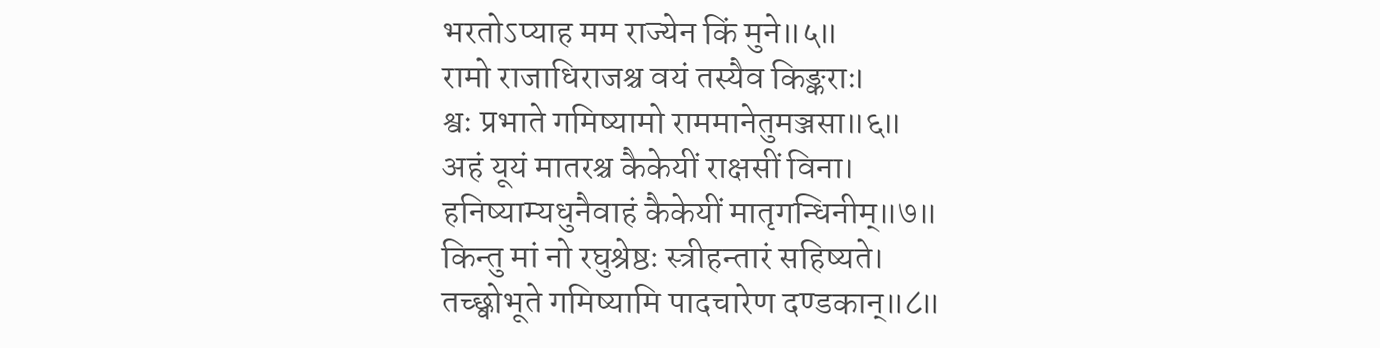भरतोऽप्याह मम राज्येन किं मुने॥५॥
रामो राजाधिराजश्च वयं तस्यैव किङ्कराः।
श्वः प्रभाते गमिष्यामो राममानेतुमञ्जसा॥६॥
अहं यूयं मातरश्च कैकेयीं राक्षसीं विना।
हनिष्याम्यधुनैवाहं कैकेयीं मातृगन्धिनीम्॥७॥
किन्तु मां नो रघुश्रेष्ठः स्त्रीहन्तारं सहिष्यते।
तच्छ्वोभूते गमिष्यामि पादचारेण दण्डकान्॥८॥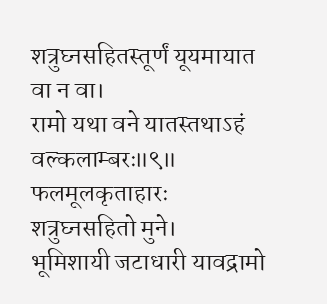शत्रुघ्नसहितस्तूर्णं यूयमायात वा न वा।
रामो यथा वने यातस्तथाऽहं वल्कलाम्बरः॥९॥
फलमूलकृताहारः शत्रुघ्नसहितो मुने।
भूमिशायी जटाधारी यावद्रामो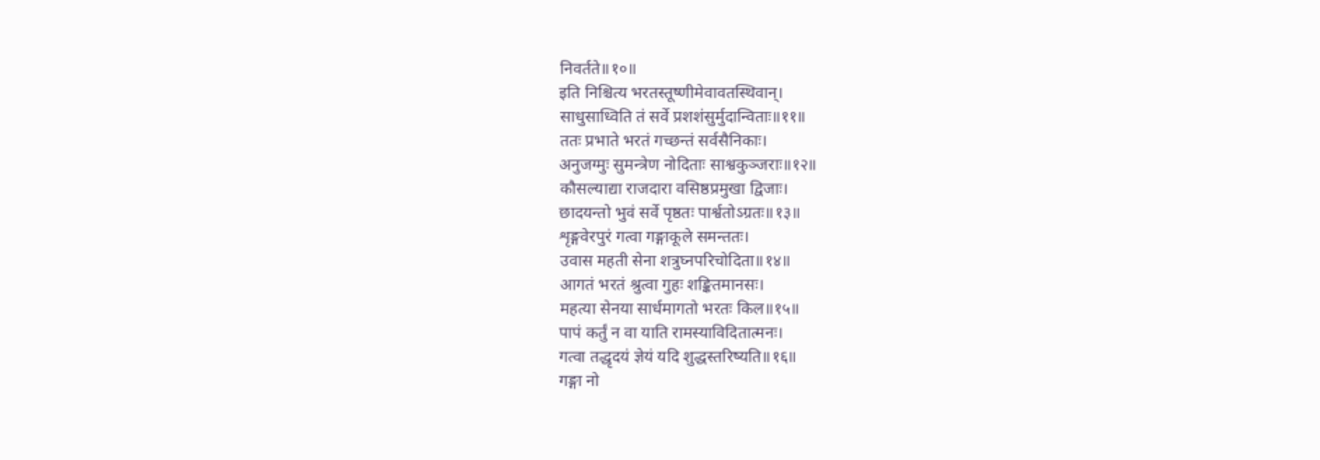निवर्तते॥१०॥
इति निश्चित्य भरतस्तूष्णीमेवावतस्थिवान्।
साधुसाध्विति तं सर्वे प्रशशंसुर्मुदान्विताः॥११॥
ततः प्रभाते भरतं गच्छन्तं सर्वसैनिकाः।
अनुजग्मुः सुमन्त्रेण नोदिताः साश्वकुञ्जराः॥१२॥
कौसल्याद्या राजदारा वसिष्ठप्रमुखा द्विजाः।
छादयन्तो भुवं सर्वे पृष्ठतः पार्श्वतोऽग्रतः॥१३॥
शृङ्गवेरपुरं गत्वा गङ्गाकूले समन्ततः।
उवास महती सेना शत्रुघ्नपरिचोदिता॥१४॥
आगतं भरतं श्रुत्वा गुहः शङ्कितमानसः।
महत्या सेनया सार्धमागतो भरतः किल॥१५॥
पापं कर्तुं न वा याति रामस्याविदितात्मनः।
गत्वा तद्धृदयं ज्ञेयं यदि शुद्धस्तरिष्यति॥१६॥
गङ्गा नो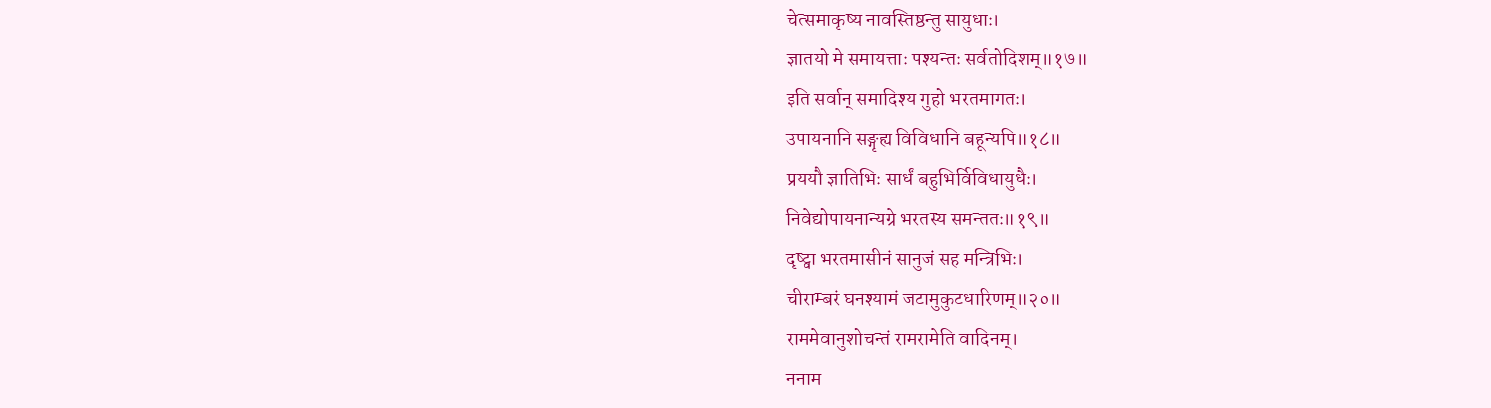चेत्समाकृष्य नावस्तिष्ठन्तु सायुधाः।
ज्ञातयो मे समायत्ताः पश्यन्तः सर्वतोदिशम्॥१७॥
इति सर्वान् समादिश्य गुहो भरतमागतः।
उपायनानि सङ्गृह्य विविधानि बहून्यपि॥१८॥
प्रययौ ज्ञातिभिः सार्धं बहुभिर्विविधायुधैः।
निवेद्योपायनान्यग्रे भरतस्य समन्ततः॥१९॥
दृष्ट्वा भरतमासीनं सानुजं सह मन्त्रिभिः।
चीराम्बरं घनश्यामं जटामुकुटधारिणम्॥२०॥
राममेवानुशोचन्तं रामरामेति वादिनम्।
ननाम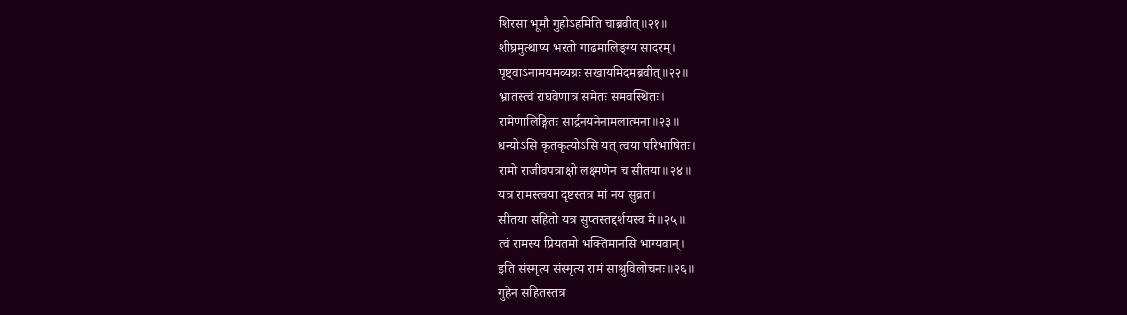शिरसा भूमौ गुहोऽहमिति चाब्रवीत्॥२१॥
शीघ्रमुत्थाप्य भरतो गाढमालिङ्ग्य सादरम्।
पृष्ट्वाऽनामयमव्यग्रः सखायमिदमब्रवीत्॥२२॥
भ्रातस्त्वं राघवेणात्र समेतः समवस्थितः।
रामेणालिङ्गितः सार्द्रनयनेनामलात्मना॥२३॥
धन्योऽसि कृतकृत्योऽसि यत् त्वया परिभाषितः।
रामो राजीवपत्राक्षो लक्ष्मणेन च सीतया॥२४॥
यत्र रामस्त्वया दृष्टस्तत्र मां नय सुव्रत।
सीतया सहितो यत्र सुप्तस्तद्दर्शयस्व मे॥२५॥
त्वं रामस्य प्रियतमो भक्तिमानसि भाग्यवान्।
इति संस्मृत्य संस्मृत्य रामं साश्रुविलोचनः॥२६॥
गुहेन सहितस्तत्र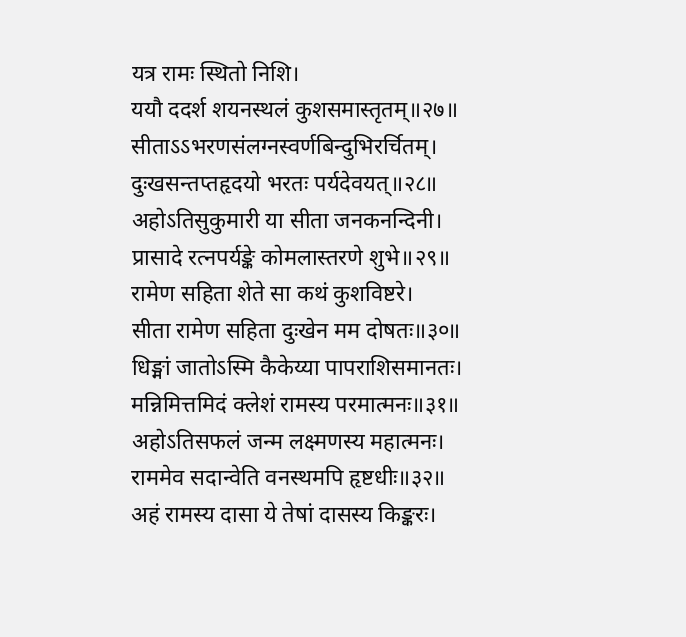यत्र रामः स्थितो निशि।
ययौ ददर्श शयनस्थलं कुशसमास्तृतम्॥२७॥
सीताऽऽभरणसंलग्नस्वर्णबिन्दुभिरर्चितम्।
दुःखसन्तप्तहृदयो भरतः पर्यदेवयत्॥२८॥
अहोऽतिसुकुमारी या सीता जनकनन्दिनी।
प्रासादे रत्नपर्यङ्के कोमलास्तरणे शुभे॥२९॥
रामेण सहिता शेते सा कथं कुशविष्टरे।
सीता रामेण सहिता दुःखेन मम दोषतः॥३०॥
धिङ्मां जातोऽस्मि कैकेय्या पापराशिसमानतः।
मन्निमित्तमिदं क्लेशं रामस्य परमात्मनः॥३१॥
अहोऽतिसफलं जन्म लक्ष्मणस्य महात्मनः।
राममेव सदान्वेति वनस्थमपि हृष्टधीः॥३२॥
अहं रामस्य दासा ये तेषां दासस्य किङ्करः।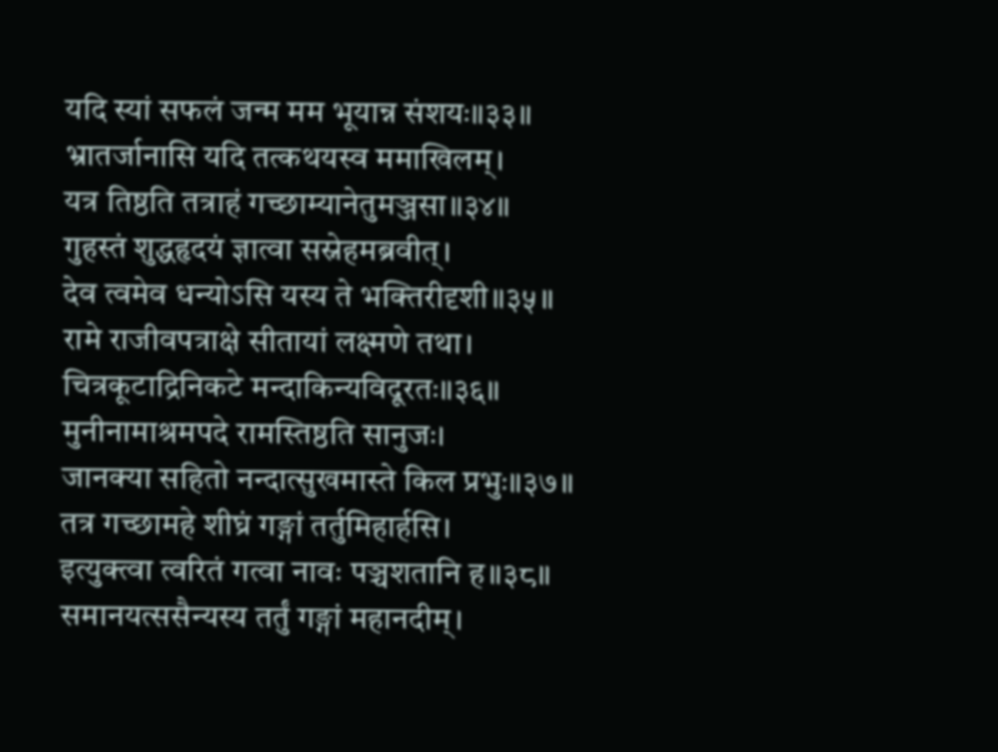यदि स्यां सफलं जन्म मम भूयान्न संशयः॥३३॥
भ्रातर्जानासि यदि तत्कथयस्व ममाखिलम्।
यत्र तिष्ठति तत्राहं गच्छाम्यानेतुमञ्जसा॥३४॥
गुहस्तं शुद्धहृदयं ज्ञात्वा सस्नेहमब्रवीत्।
देव त्वमेव धन्योऽसि यस्य ते भक्तिरीदृशी॥३५॥
रामे राजीवपत्राक्षे सीतायां लक्ष्मणे तथा।
चित्रकूटाद्रिनिकटे मन्दाकिन्यविदूरतः॥३६॥
मुनीनामाश्रमपदे रामस्तिष्ठति सानुजः।
जानक्या सहितो नन्दात्सुखमास्ते किल प्रभुः॥३७॥
तत्र गच्छामहे शीघ्रं गङ्गां तर्तुमिहार्हसि।
इत्युक्त्वा त्वरितं गत्वा नावः पञ्चशतानि ह॥३८॥
समानयत्ससैन्यस्य तर्तुं गङ्गां महानदीम्।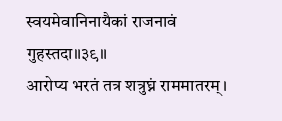स्वयमेवानिनायैकां राजनावं गुहस्तदा॥३९॥
आरोप्य भरतं तत्र शत्रुघ्नं राममातरम्।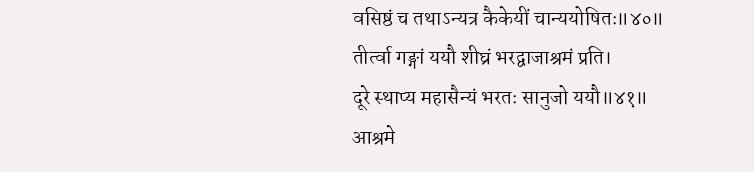वसिष्ठं च तथाऽन्यत्र कैकेयीं चान्ययोषितः॥४०॥
तीर्त्वा गङ्गां ययौ शीघ्रं भरद्वाजाश्रमं प्रति।
दूरे स्थाप्य महासैन्यं भरतः सानुजो ययौ॥४१॥
आश्रमे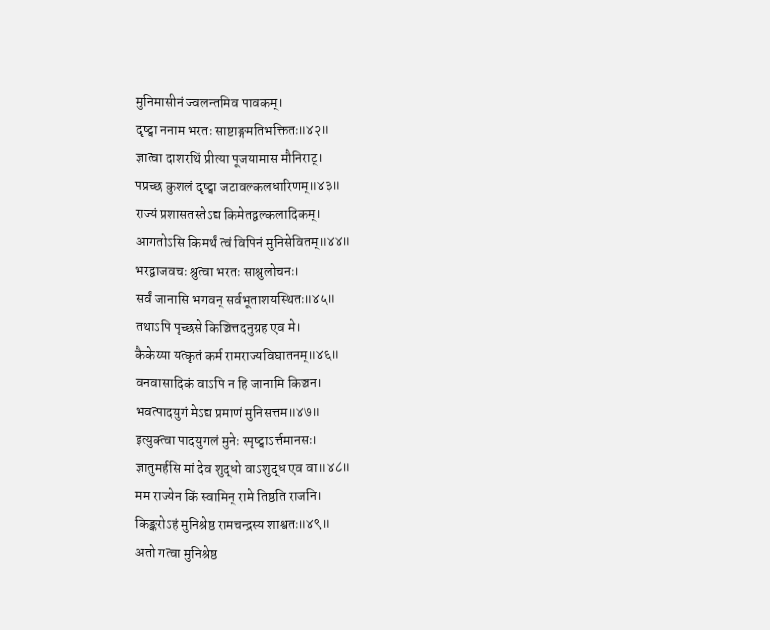मुनिमासीनं ज्वलन्तमिव पावकम्।
दृष्ट्वा ननाम भरतः साष्टाङ्गमतिभक्तितः॥४२॥
ज्ञात्वा दाशरथिं प्रीत्या पूजयामास मौनिराट्।
पप्रच्छ कुशलं दृष्ट्वा जटावल्कलधारिणम्॥४३॥
राज्यं प्रशासतस्तेऽद्य किमेतद्वल्कलादिकम्।
आगतोऽसि किमर्थं त्वं विपिनं मुनिसेवितम्॥४४॥
भरद्वाजवचः श्रुत्वा भरतः साश्रुलोचनः।
सर्वं जानासि भगवन् सर्वभूताशयस्थितः॥४५॥
तथाऽपि पृच्छसे किञ्चित्तदनुग्रह एव मे।
कैकेय्या यत्कृतं कर्म रामराज्यविघातनम्॥४६॥
वनवासादिकं वाऽपि न हि जानामि किञ्चन।
भवत्पादयुगं मेऽद्य प्रमाणं मुनिसत्तम॥४७॥
इत्युक्त्वा पादयुगलं मुनेः स्पृष्ट्वाऽर्त्तमानसः।
ज्ञातुमर्हसि मां देव शुद्धो वाऽशुद्ध एव वा॥४८॥
मम राज्येन किं स्वामिन् रामे तिष्ठति राजनि।
किङ्करोऽहं मुनिश्रेष्ठ रामचन्द्रस्य शाश्वतः॥४९॥
अतो गत्वा मुनिश्रेष्ठ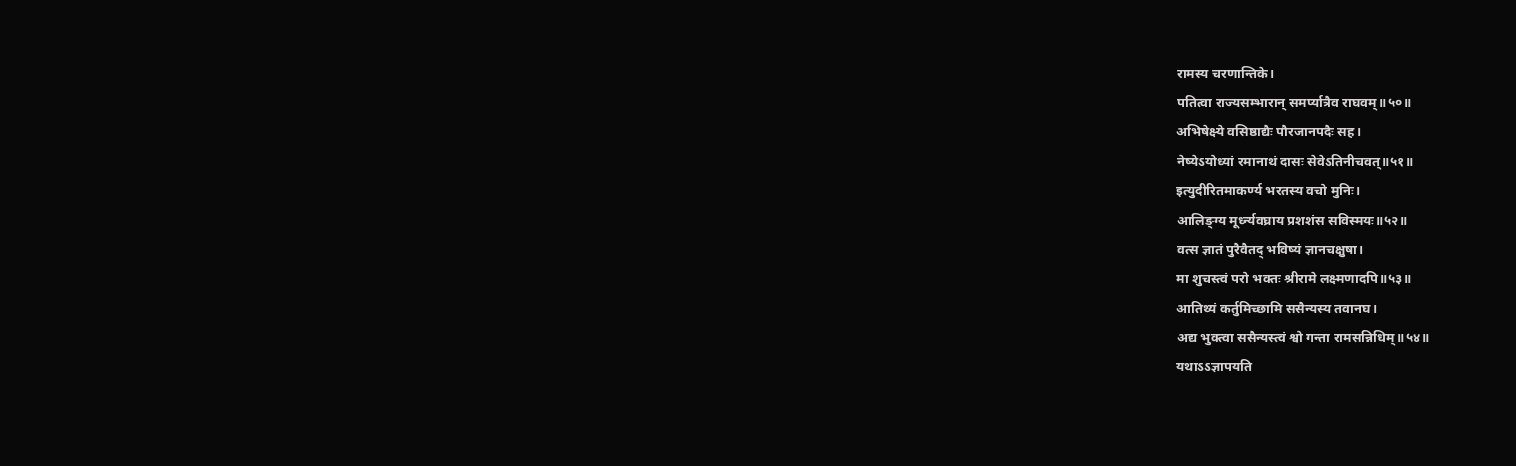रामस्य चरणान्तिके।
पतित्वा राज्यसम्भारान् समर्प्यात्रैव राघवम्॥५०॥
अभिषेक्ष्ये वसिष्ठाद्यैः पौरजानपदैः सह।
नेष्येऽयोध्यां रमानाथं दासः सेवेऽतिनीचवत्॥५१॥
इत्युदीरितमाकर्ण्य भरतस्य वचो मुनिः।
आलिङ्ग्य मूर्ध्न्यवघ्राय प्रशशंस सविस्मयः॥५२॥
वत्स ज्ञातं पुरैवैतद् भविष्यं ज्ञानचक्षुषा।
मा शुचस्त्वं परो भक्तः श्रीरामे लक्ष्मणादपि॥५३॥
आतिथ्यं कर्तुमिच्छामि ससैन्यस्य तवानघ।
अद्य भुक्त्वा ससैन्यस्त्वं श्वो गन्ता रामसन्निधिम्॥५४॥
यथाऽऽज्ञापयति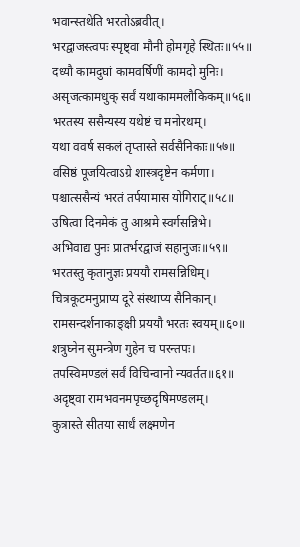भवान्स्तथेति भरतोऽब्रवीत्।
भरद्वाजस्त्वपः स्पृष्ट्वा मौनी होमगृहे स्थितः॥५५॥
दध्यौ कामदुघां कामवर्षिणीं कामदो मुनिः।
असृजत्कामधुक् सर्वं यथाकाममलौकिकम्॥५६॥
भरतस्य ससैन्यस्य यथेष्टं च मनोरथम्।
यथा ववर्ष सकलं तृप्तास्ते सर्वसैनिकाः॥५७॥
वसिष्ठं पूजयित्वाऽग्रे शास्त्रदृष्टेन कर्मणा।
पश्चात्ससैन्यं भरतं तर्पयामास योगिराट्॥५८॥
उषित्वा दिनमेकं तु आश्रमे स्वर्गसन्निभे।
अभिवाद्य पुनः प्रातर्भरद्वाजं सहानुजः॥५९॥
भरतस्तु कृतानुज्ञः प्रययौ रामसन्निधिम्।
चित्रकूटमनुप्राप्य दूरे संस्थाप्य सैनिकान्।
रामसन्दर्शनाकाङ्क्षी प्रययौ भरतः स्वयम्॥६०॥
शत्रुघ्नेन सुमन्त्रेण गुहेन च परन्तपः।
तपस्विमण्डलं सर्वं विचिन्वानो न्यवर्तत॥६१॥
अदृष्ट्वा रामभवनमपृच्छदृषिमण्डलम्।
कुत्रास्ते सीतया सार्धं लक्ष्मणेन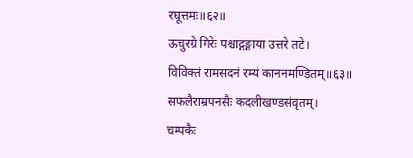रघूत्तमः॥६२॥
ऊचुरग्रे गिरेः पश्चाद्गङ्गाया उत्तरे तटे।
विविक्तं रामसदनं रम्यं काननमण्डितम्॥६३॥
सफलैराम्रपनसैः कदलीखण्डसंवृतम्।
चम्पकैः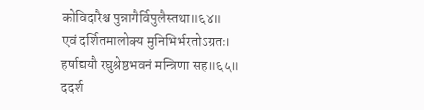कोविदारैश्च पुन्नागैर्विपुलैस्तथा॥६४॥
एवं दर्शितमालोक्य मुनिभिर्भरतोऽग्रतः।
हर्षाद्ययौ रघुश्रेष्ठभवनं मन्त्रिणा सह॥६५॥
ददर्श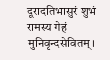दूरादतिभासुरं शुभं
रामस्य गेहं मुनिवृन्दसेवितम्।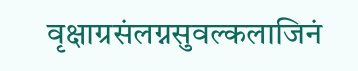वृक्षाग्रसंलग्नसुवल्कलाजिनं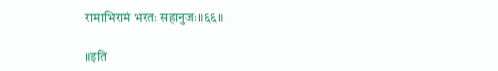रामाभिरामं भरतः सहानुजः॥६६॥

॥इति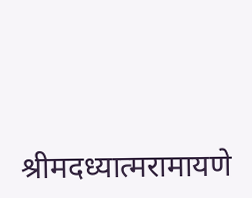श्रीमदध्यात्मरामायणे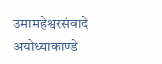उमामहेश्वरसंवादे अयोध्याकाण्डे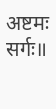अष्टमः सर्गः॥